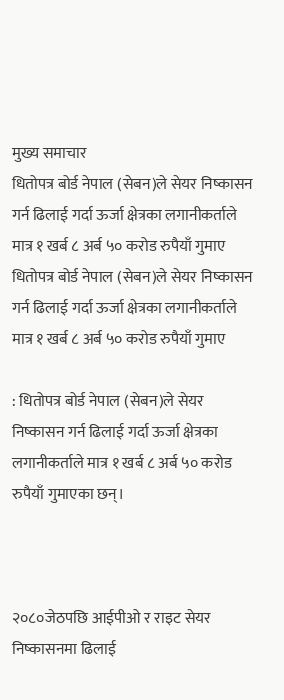मुख्य समाचार
धितोपत्र बोर्ड नेपाल (सेबन)ले सेयर निष्कासन गर्न ढिलाई गर्दा ऊर्जा क्षेत्रका लगानीकर्ताले मात्र १ खर्ब ८ अर्ब ५० करोड रुपैयाँ गुमाए
धितोपत्र बोर्ड नेपाल (सेबन)ले सेयर निष्कासन गर्न ढिलाई गर्दा ऊर्जा क्षेत्रका लगानीकर्ताले मात्र १ खर्ब ८ अर्ब ५० करोड रुपैयाँ गुमाए

: धितोपत्र बोर्ड नेपाल (सेबन)ले सेयर निष्कासन गर्न ढिलाई गर्दा ऊर्जा क्षेत्रका लगानीकर्ताले मात्र १ खर्ब ८ अर्ब ५० करोड रुपैयाँ गुमाएका छन्।



२०८०जेठपछि आईपीओ र राइट सेयर निष्कासनमा ढिलाई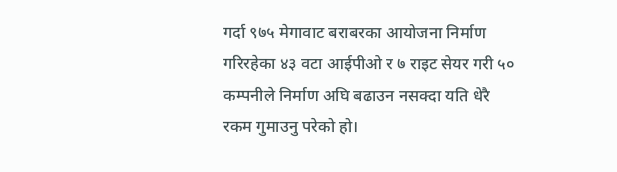गर्दा ९७५ मेगावाट बराबरका आयोजना निर्माण गरिरहेका ४३ वटा आईपीओ र ७ राइट सेयर गरी ५० कम्पनीले निर्माण अघि बढाउन नसक्दा यति धेरै रकम गुमाउनु परेको हो।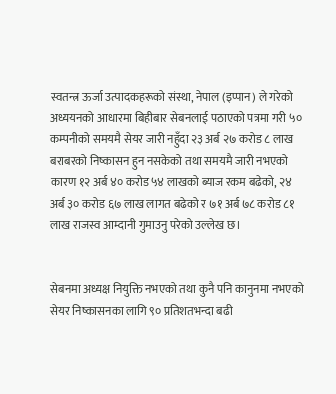स्वतन्त्र ऊर्जा उत्पादकहरूको संस्था, नेपाल (इप्पान) ले गरेको अध्ययनको आधारमा बिहीबार सेबनलाई पठाएको पत्रमा गरी ५० कम्पनीको समयमै सेयर जारी नहुँदा २३ अर्ब २७ करोड ८ लाख बराबरको निष्कासन हुन नसकेको तथा समयमै जारी नभएको कारण १२ अर्ब ४० करोड ५४ लाखको ब्याज रकम बढेको, २४ अर्ब ३० करोड ६७ लाख लागत बढेको र ७१ अर्ब ७८ करोड ८१ लाख राजस्व आम्दानी गुमाउनु परेको उल्लेख छ।


सेबनमा अध्यक्ष नियुक्ति नभएको तथा कुनै पनि कानुनमा नभएको सेयर निष्कासनका लागि ९० प्रतिशतभन्दा बढी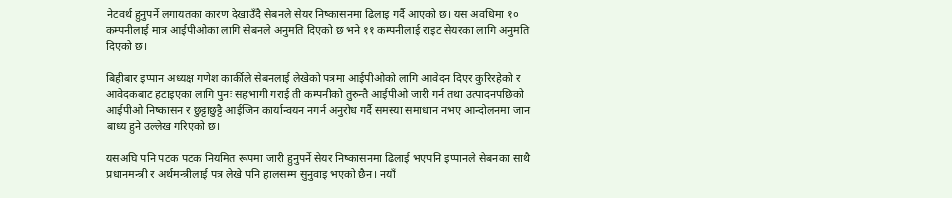नेटवर्थ हुनुपर्ने लगायतका कारण देखाउँदै सेबनले सेयर निष्कासनमा ढिलाइ गर्दै आएको छ। यस अवधिमा १० कम्पनीलाई मात्र आईपीओका लागि सेबनले अनुमति दिएको छ भने ११ कम्पनीलाई राइट सेयरका लागि अनुमति दिएको छ।

बिहीबार इप्पान अध्यक्ष गणेश कार्कीले सेबनलाई लेखेको पत्रमा आईपीओको लागि आवेदन दिएर कुरिरहेको र आवेदकबाट हटाइएका लागि पुनः सहभागी गराई ती कम्पनीको तुरुन्तै आईपीओ जारी गर्न तथा उत्पादनपछिको आईपीओ निष्कासन र छुट्टाछुट्टै आईजिन कार्यान्वयन नगर्न अनुरोध गर्दै समस्या समाधान नभए आन्दोलनमा जान बाध्य हुने उल्लेख गरिएको छ।

यसअघि पनि पटक पटक नियमित रूपमा जारी हुनुपर्ने सेयर निष्कासनमा ढिलाई भएपनि इप्पानले सेबनका साथै प्रधानमन्त्री र अर्थमन्त्रीलाई पत्र लेखे पनि हालसम्म सुनुवाइ भएको छैन। नयाँ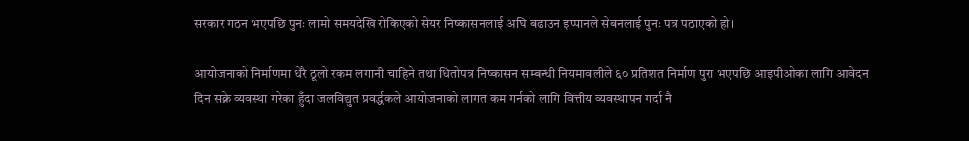सरकार गठन भएपछि पुनः लामो समयदेखि रोकिएको सेयर निष्कासनलाई अघि बढाउन इप्पानले सेबनलाई पुनः पत्र पठाएको हो।

आयोजनाको निर्माणमा धेरै ठूलो रकम लगानी चाहिने तथा धितोपत्र निष्कासन सम्बन्धी नियमावलीले ६० प्रतिशत निर्माण पुरा भएपछि आइपीओका लागि आवेदन दिन सक्ने व्यवस्था गरेका हुँदा जलविद्युत प्रवर्द्धकले आयोजनाको लागत कम गर्नको लागि वित्तीय व्यवस्थापन गर्दा नै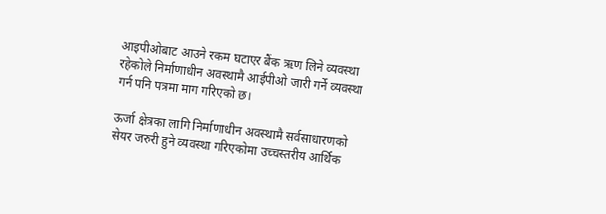आइपीओबाट आउने रकम घटाएर बैंक ऋण लिने व्यवस्था रहेकोले निर्माणाधीन अवस्थामै आईपीओ जारी गर्ने व्यवस्था गर्न पनि पत्रमा माग गरिएको छ।

ऊर्जा क्षेत्रका लागि निर्माणाधीन अवस्थामै सर्वसाधारणको सेयर जरुरी हुने व्यवस्था गरिएकोमा उच्चस्तरीय आर्थिक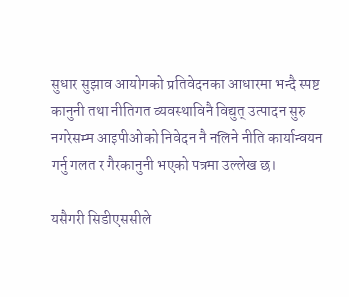सुधार सुझाव आयोगको प्रतिवेदनका आधारमा भन्दै स्पष्ट कानुनी तथा नीतिगत व्यवस्थाविनै विद्युत् उत्पादन सुरु नगरेसम्म आइपीओको निवेदन नै नलिने नीति कार्यान्वयन गर्नु गलत र गैरकानुनी भएको पत्रमा उल्लेख छ।

यसैगरी सिडीएससीले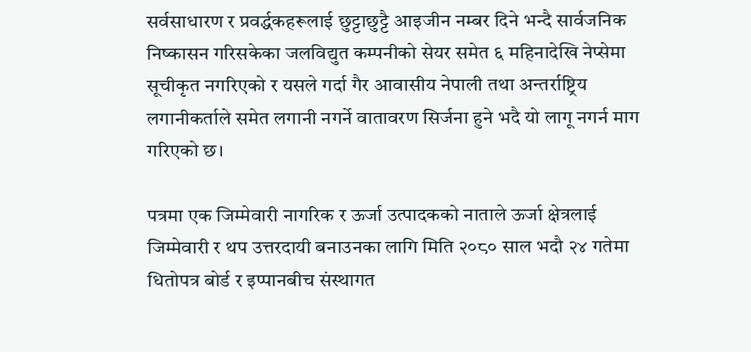सर्वसाधारण र प्रवर्द्धकहरूलाई छुट्टाछुट्टै आइजीन नम्बर दिने भन्दै सार्वजनिक निष्कासन गरिसकेका जलविद्युत कम्पनीको सेयर समेत ६ महिनादेखि नेप्सेमा सूचीकृत नगरिएको र यसले गर्दा गैर आवासीय नेपाली तथा अन्तर्राष्ट्रिय लगानीकर्ताले समेत लगानी नगर्ने वातावरण सिर्जना हुने भदै यो लागू नगर्न माग गरिएको छ।

पत्रमा एक जिम्मेवारी नागरिक र ऊर्जा उत्पादकको नाताले ऊर्जा क्षेत्रलाई जिम्मेवारी र थप उत्तरदायी बनाउनका लागि मिति २०८० साल भदौ २४ गतेमा धितोपत्र बोर्ड र इप्पानबीच संस्थागत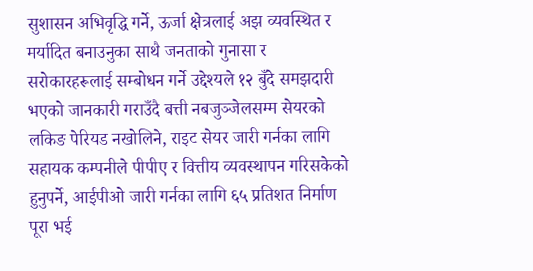सुशासन अभिवृद्धि गर्ने, ऊर्जा क्षेत्रलाई अझ व्यवस्थित र मर्यादित बनाउनुका साथै जनताको गुनासा र सरोकारहरूलाई सम्बोधन गर्ने उद्देश्यले १२ बुँदे समझदारी भएको जानकारी गराउँदै बत्ती नबजुञ्जेलसम्म सेयरको लकिङ पेरियड नखोलिने, राइट सेयर जारी गर्नका लागि सहायक कम्पनीले पीपीए र वित्तीय व्यवस्थापन गरिसकेको हुनुपर्ने, आईपीओ जारी गर्नका लागि ६५ प्रतिशत निर्माण पूरा भई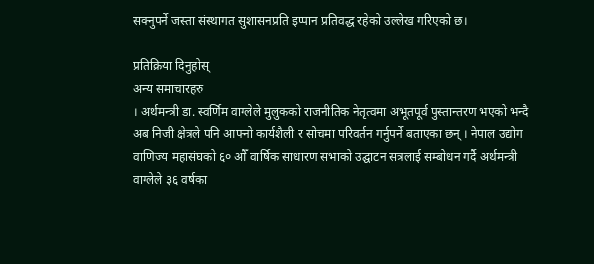सक्नुपर्ने जस्ता संस्थागत सुशासनप्रति इप्पान प्रतिवद्ध रहेको उल्लेख गरिएको छ।

प्रतिक्रिया दिनुहोस्
अन्य समाचारहरु
। अर्थमन्त्री डा. स्वर्णिम वाग्लेले मुलुकको राजनीतिक नेतृत्वमा अभूतपूर्व पुस्तान्तरण भएको भन्दै अब निजी क्षेत्रले पनि आफ्नो कार्यशैली र सोचमा परिवर्तन गर्नुपर्ने बताएका छन् । नेपाल उद्योग वाणिज्य महासंघको ६० औँ वार्षिक साधारण सभाको उद्घाटन सत्रलाई सम्बोधन गर्दै अर्थमन्त्री वाग्लेले ३६ वर्षका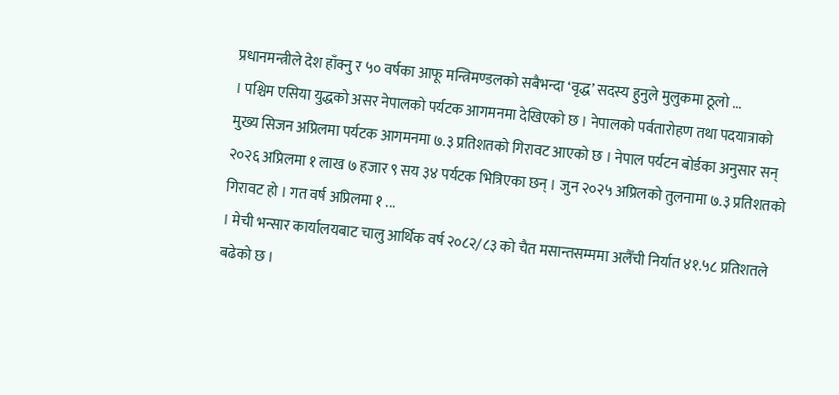प्रधानमन्त्रीले देश हाँक्नु र ५० वर्षका आफू मन्त्रिमण्डलको सबैभन्दा ‘वृद्ध’ सदस्य हुनुले मुलुकमा ठूलो ...
। पश्चिम एसिया युद्धको असर नेपालको पर्यटक आगमनमा देखिएको छ । नेपालको पर्वतारोहण तथा पदयात्राको मुख्य सिजन अप्रिलमा पर्यटक आगमनमा ७.३ प्रतिशतको गिरावट आएको छ । नेपाल पर्यटन बोर्डका अनुसार सन् २०२६ अप्रिलमा १ लाख ७ हजार ९ सय ३४ पर्यटक भित्रिएका छन् । जुन २०२५ अप्रिलको तुलनामा ७.३ प्रतिशतको गिरावट हो । गत वर्ष अप्रिलमा १ ...
। मेची भन्सार कार्यालयबाट चालु आर्थिक वर्ष २०८२/८३ को चैत मसान्तसम्ममा अलैँची निर्यात ४१.५८ प्रतिशतले बढेको छ ।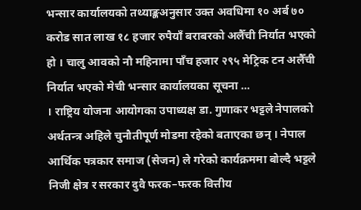भन्सार कार्यालयको तथ्याङ्कअनुसार उक्त अवधिमा १० अर्ब ७० करोड सात लाख १८ हजार रुपैयाँ बराबरको अलैँची निर्यात भएको हो । चालु आवको नौ महिनामा पाँच हजार २९५ मेट्रिक टन अलैँची निर्यात भएको मेची भन्सार कार्यालयका सूचना ...
। राष्ट्रिय योजना आयोगका उपाध्यक्ष डा. गुणाकर भट्टले नेपालको अर्थतन्त्र अहिले चुनौतीपूर्ण मोडमा रहेको बताएका छन् । नेपाल आर्थिक पत्रकार समाज (सेजन) ले गरेको कार्यक्रममा बोल्दै भट्टले निजी क्षेत्र र सरकार दुवै फरक–फरक वित्तीय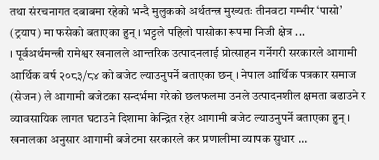तथा संरचनागत दबाबमा रहेको भन्दै मुलुकको अर्थतन्त्र मुख्यतः तीनवटा गम्भीर ‘पासो’ (ट्रयाप) मा फसेको बताएका हुन् । भट्टले पहिलो पासोका रूपमा निजी क्षेत्र ...
। पूर्वअर्थमन्त्री रामेश्वर खनालले आन्तरिक उत्पादनलाई प्रोत्साहन गर्नेगरी सरकारले आगामी आर्थिक वर्ष २०८३/८४ को बजेट ल्याउनुपर्ने बताएका छन् । नेपाल आर्थिक पत्रकार समाज (सेजन) ले आगामी बजेटका सन्दर्भमा गरेको छलफलमा उनले उत्पादनशील क्षमता बढाउने र व्यावसायिक लागत घटाउने दिशामा केन्द्रित रहेर आगामी बजेट ल्याउनुपर्ने बताएका हुन् । खनालका अनुसार आगामी बजेटमा सरकारले कर प्रणालीमा व्यापक सुधार ...